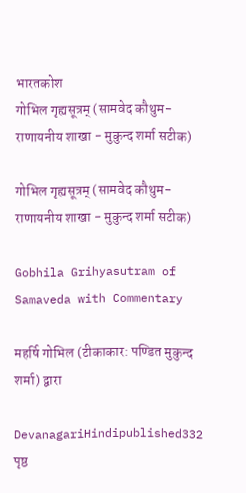भारतकोश
गोभिल गृह्यसूत्रम् (सामवेद कौथुम-राणायनीय शाखा - मुकुन्द शर्मा सटीक)

गोभिल गृह्यसूत्रम् (सामवेद कौथुम-राणायनीय शाखा - मुकुन्द शर्मा सटीक)

Gobhila Grihyasutram of Samaveda with Commentary

महर्षि गोभिल (टीकाकार: पण्डित मुकुन्द शर्मा) द्वारा

DevanagariHindipublished332 पृष्ठ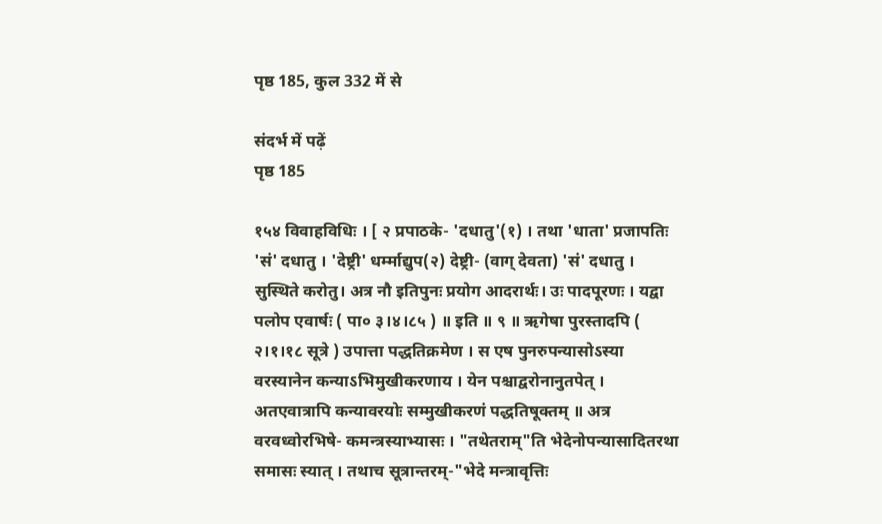पृष्ठ 185, कुल 332 में से

संदर्भ में पढ़ें
पृष्ठ 185

१५४ विवाहविधिः । [ २ प्रपाठके- 'दधातु'(१) । तथा 'धाता' प्रजापतिः 'सं' दधातु । 'देष्ट्री' धर्म्माद्युप(२) देष्ट्री- (वाग् देवता) 'सं' दधातु । सुस्थिते करोतु। अत्र नौ इतिपुनः प्रयोग आदरार्थः। उः पादपूरणः । यद्वा पलोप एवार्षः ( पा० ३।४।८५ ) ॥ इति ॥ ९ ॥ ऋगेषा पुरस्तादपि ( २।१।१८ सूत्रे ) उपात्ता पद्धतिक्रमेण । स एष पुनरुपन्यासोऽस्या वरस्यानेन कन्याऽभिमुखीकरणाय । येन पश्चाद्वरोनानुतपेत् । अतएवात्रापि कन्यावरयोः सम्मुखीकरणं पद्धतिषूक्तम् ॥ अत्र वरवध्वोरभिषे- कमन्त्रस्याभ्यासः । "तथेतराम्"ति भेदेनोपन्यासादितरथा समासः स्यात् । तथाच सूत्रान्तरम्-"भेदे मन्त्रावृत्तिः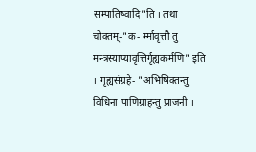सम्पातिष्वादि"ति । तथा चोक्तम्-"क- र्म्मावृत्तौ तु मन्त्रस्याप्यावृत्तिर्गृह्यकर्मणि" इति । गृह्यसंग्रहे- "अभिषिक्तन्तु विधिना पाणिग्राहन्तु प्राजनी ।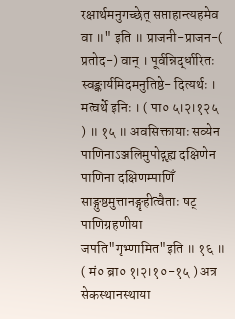रक्षार्थमनुगच्छेत् सप्ताहान्त्यहमेव वा ॥" इति ॥ प्राजनी-प्राजन-( प्रतोद-) वान् । पूर्वन्निर्द्धारितः स्वङ्कार्यमिदमनुतिष्ठे- दित्यर्थः । मत्वर्थे इनिः । ( पा० ५।२।१२५ ) ॥ १५ ॥ अवसिक्तायाः सव्येन पाणिनाऽञ्जलिमुपोद्गृह्य दक्षिणेन पाणिना दक्षिणम्पाणिँ साङ्गुष्ठमुत्तानङ्गृहीत्वैताः षट् पाणिग्रहणीया जपति"गृभ्णामित"इति ॥ १६ ॥ ( मं० ब्रा० १।२।१०-१५ ) अत्र सेकस्थानस्थाया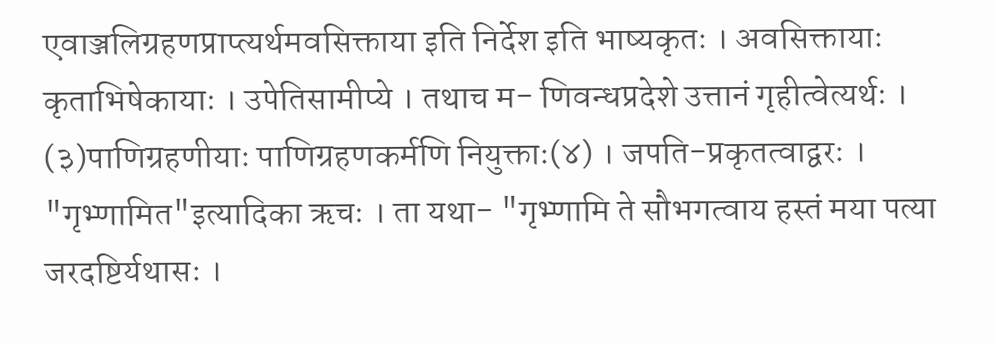एवाञ्जलिग्रहणप्राप्त्यर्थमवसिक्ताया इति निर्देश इति भाष्यकृतः । अवसिक्तायाः कृताभिषेकायाः । उपेतिसामीप्ये । तथाच म- णिवन्धप्रदेशे उत्तानं गृहीत्वेत्यर्थः । (३)पाणिग्रहणीयाः पाणिग्रहणकर्मणि नियुक्ताः(४) । जपति-प्रकृतत्वाद्वरः । "गृभ्णामित"इत्यादिका ऋचः । ता यथा- "गृभ्णामि ते सौभगत्वाय हस्तं मया पत्या जरदष्टिर्यथासः ।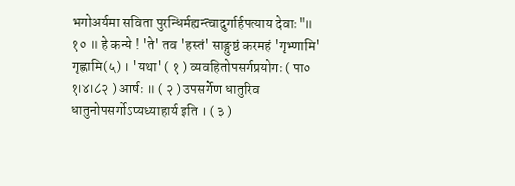भगोअर्यमा सविता पुरन्धिर्मह्यन्त्वादुर्गार्हपत्याय देवाः"॥ १० ॥ हे कन्ये ! 'ते' तव 'हस्तं' साङ्गुष्ठं करमहं 'गृभ्णामि' गृह्णामि(५) । 'यथा' ( १ ) व्यवहितोपसर्गप्रयोगः ( पा० १।४।८२ ) आर्षः ॥ ( २ ) उपसर्गेण धातुरिव धातुनोपसर्गोऽप्यध्याहार्य इति । ( ३ )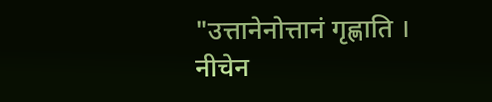"उत्तानेनोत्तानं गृह्णाति । नीचेन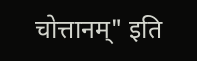चोत्तानम्" इति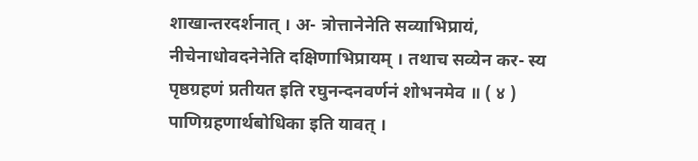शाखान्तरदर्शनात् । अ- त्रोत्तानेनेति सव्याभिप्रायं, नीचेनाधोवदनेनेति दक्षिणाभिप्रायम् । तथाच सव्येन कर- स्य पृष्ठग्रहणं प्रतीयत इति रघुनन्दनवर्णनं शोभनमेव ॥ ( ४ ) पाणिग्रहणार्थबोधिका इति यावत् ।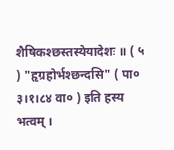शैषिकश्छस्तस्येयादेशः ॥ ( ५ ) "हृग्रहोर्भश्छन्दसि" ( पा० ३।१।८४ वा० ) इति हस्य भत्वम् ।